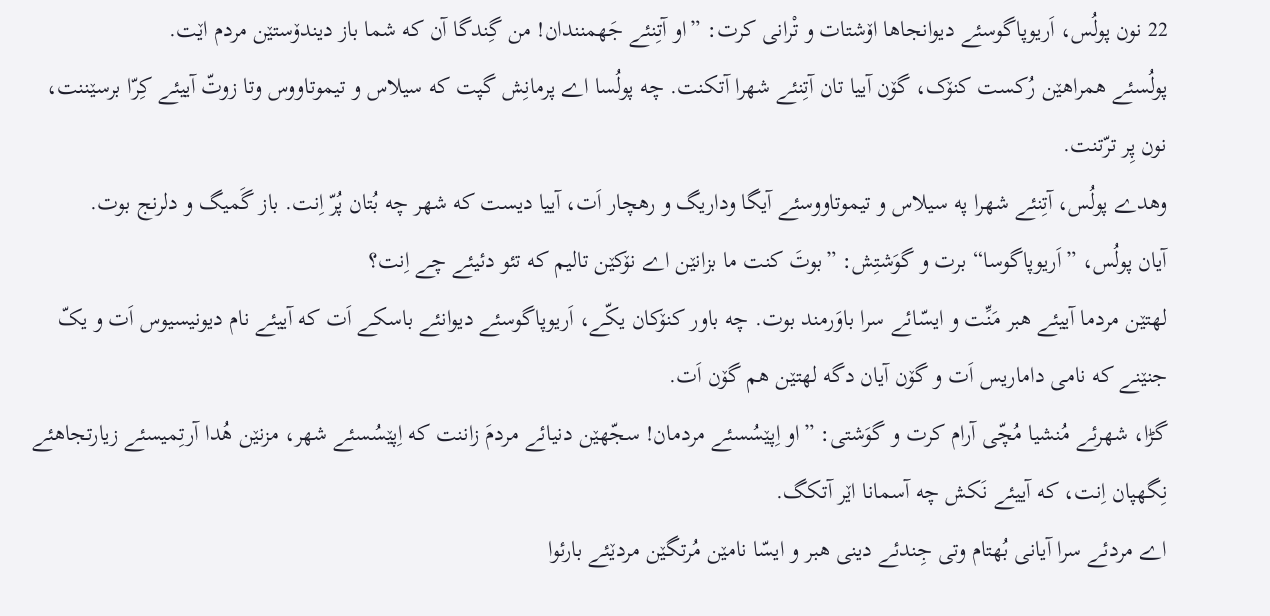22 نون پولُس، اَریوپاگوسئے دیوانجاها اۆشتات و تْرانی کرت: ”او آتِنئے جَهمنندان! من گِندگا آن که شما باز دیندۆستێن مردم اێت.
پولُسئے همراهێن رُکست کنۆک، گۆن آییا تان آتِنئے شهرا آتکنت. چه پولُسا اے پرمانِش گپت که سیلاس و تیموتاووس وتا زوتّ آییئے کِرّا برسێننت، نون پِر ترّتنت.
وهدے پولُس، آتِنئے شهرا په سیلاس و تیموتاووسئے آیگا وداریگ و رهچار اَت، آییا دیست که شهر چه بُتان پُرّ اِنت. باز گَمیگ و دلرنج بوت.
آیان پولُس، ”اَریوپاگوسا“ برت و گوَشتِش: ”بوتَ کنت ما بزانێن اے نۆکێن تالیم که تئو دئیئے چے اِنت؟
لهتێن مردما آییئے هبر مَنِّت و ایسّائے سرا باوَرمند بوت. چه باور کنۆکان یکّے، اَریوپاگوسئے دیوانئے باسکے اَت که آییئے نام دیونیسیوس اَت و یکّ جنێنے که نامی داماریس اَت و گۆن آیان دگه لهتێن هم گۆن اَت.
گڑا، شهرئے مُنشیا مُچّی آرام کرت و گوَشتی: ”او اِپێسُسئے مردمان! سجّهێن دنیائے مردمَ زاننت که اِپێسُسئے شهر، مزنێن هُدا آرتِمیسئے زیارتجاهئے نِگهپان اِنت، که آییئے نَکش چه آسمانا اێر آتکگ.
اے مردئے سرا آیانی بُهتام وتی جِندئے دینی هبر و ایسّا نامێن مُرتگێن مردێئے بارئوا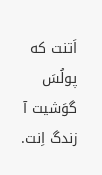اَتنت که پولُسَ گوَشیت آ زندگ اِنت.